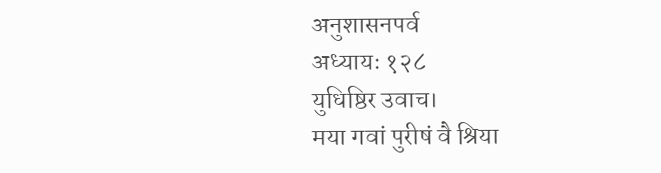अनुशासनपर्व
अध्यायः १२८
युधिष्ठिर उवाच।
मया गवां पुरीषं वै श्रिया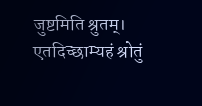जुष्टमिति श्रुतम्।
एतदिच्छाम्यहं श्रोतुं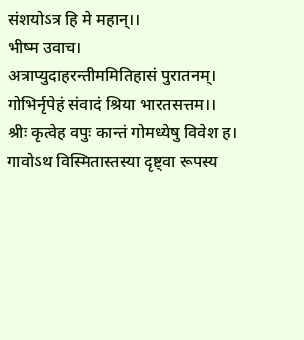संशयोऽत्र हि मे महान्।।
भीष्म उवाच।
अत्राप्युदाहरन्तीममितिहासं पुरातनम्।
गोभिर्नृपेहं संवादं श्रिया भारतसत्तम।।
श्रीः कृत्वेह वपुः कान्तं गोमध्येषु विवेश ह।
गावोऽथ विस्मितास्तस्या दृष्ट्वा रूपस्य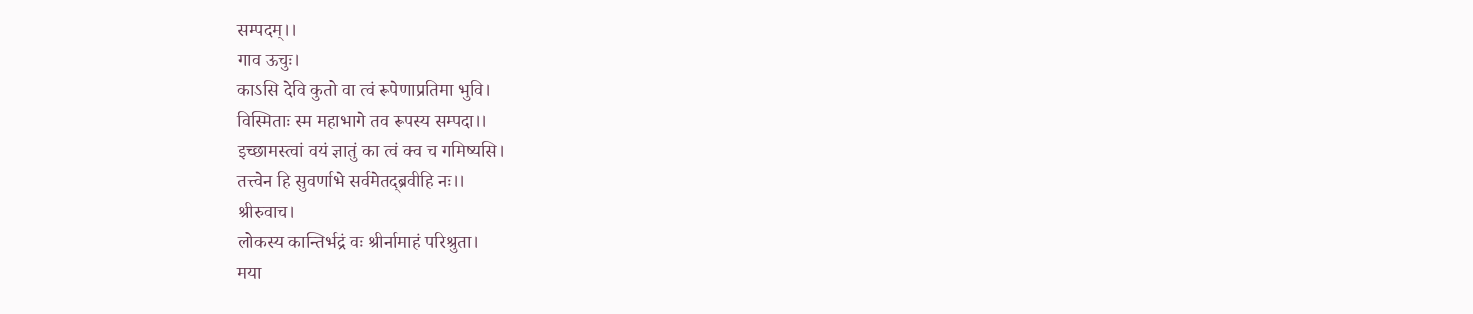सम्पदम्।।
गाव ऊचुः।
काऽसि देवि कुतो वा त्वं रूपेणाप्रतिमा भुवि।
विस्मिताः स्म महाभागे तव रूपस्य सम्पदा।।
इच्छामस्त्वां वयं ज्ञातुं का त्वं क्व च गमिष्यसि।
तत्त्वेन हि सुवर्णाभे सर्वमेतद्ब्रवीहि नः।।
श्रीरुवाच।
लोकस्य कान्तिर्भद्रं वः श्रीर्नामाहं परिश्रुता।
मया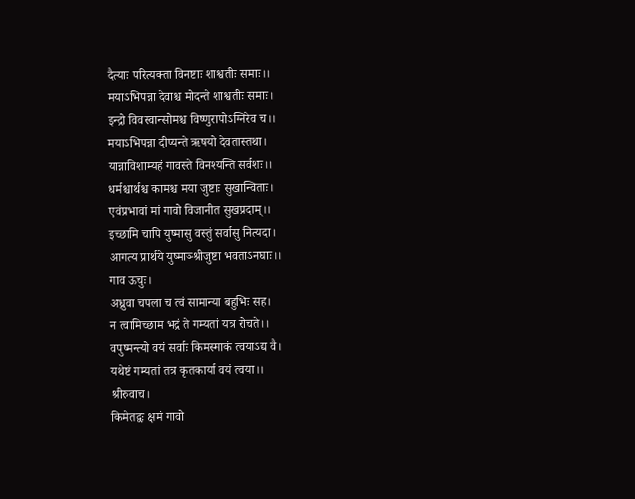दैत्याः परित्यक्ता विनष्टाः शाश्वतीः समाः।।
मयाऽभिपन्ना देवाश्च मोदन्ते शाश्वतीः समाः।
इन्द्रो विवस्वान्सोमश्च विष्णुरापोऽग्निरेव च।।
मयाऽभिपन्ना दीप्यन्ते ऋषयो देवतास्तथा।
यान्नाविशाम्यहं गावस्ते विनश्यन्ति सर्वशः।।
धर्मश्चार्थश्च कामश्च मया जुष्टाः सुखान्विताः।
एवंप्रभावां मां गावो विजानीत सुखप्रदाम्।।
इच्छामि चापि युष्मासु वस्तुं सर्वासु नित्यदा।
आगत्य प्रार्थये युष्माञ्श्रीजुष्टा भवताऽनघाः।।
गाव ऊचुः।
अध्रुवा चपला च त्वं सामान्या बहुभिः सह।
न त्वामिच्छाम भद्रं ते गम्यतां यत्र रोचते।।
वपुष्मन्त्यो वयं सर्वाः किमस्माकं त्वयाऽद्य वै।
यथेष्टं गम्यतां तत्र कृतकार्या वयं त्वया।।
श्रीरुवाच।
किमेतद्वः क्षमं गावो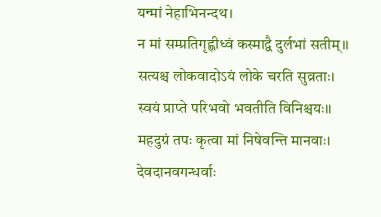यन्मां नेहाभिनन्दथ।
न मां सम्प्रतिगृह्णीध्वं कस्माद्वै दुर्लभां सतीम्।।
सत्यश्च लोकवादोऽयं लोके चरति सुव्रताः।
स्वयं प्राप्ते परिभवो भवतीति विनिश्चयः।।
महदुग्रं तपः कृत्वा मां निषेवन्ति मानवाः।
देवदानवगन्धर्वाः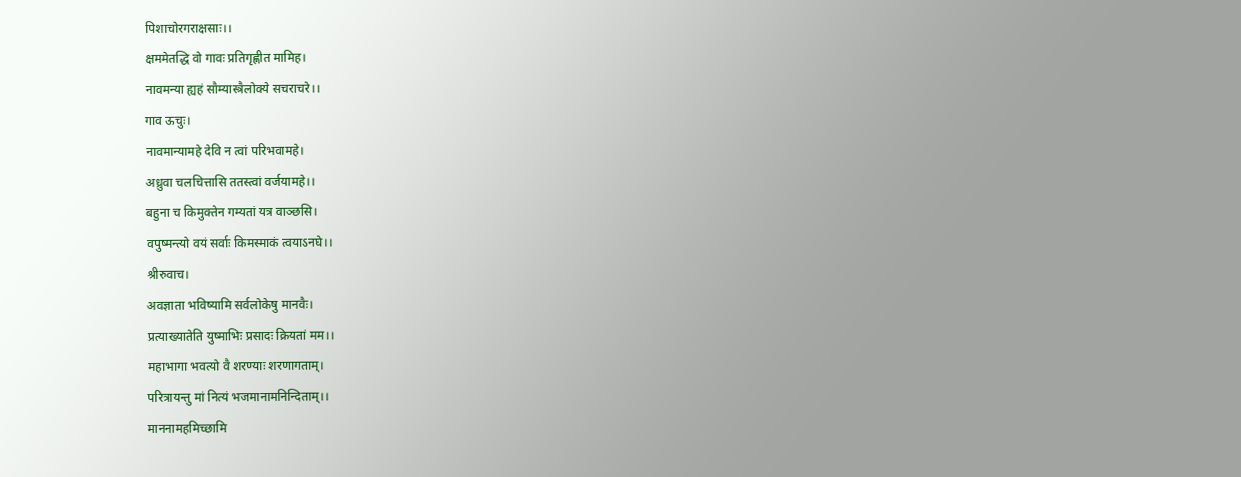पिशाचोरगराक्षसाः।।
क्षममेतद्धि वो गावः प्रतिगृह्णीत मामिह।
नावमन्या ह्यहं सौम्यास्त्रैलोक्ये सचराचरे।।
गाव ऊचुः।
नावमान्यामहे देवि न त्वां परिभवामहे।
अध्रुवा चलचित्तासि ततस्त्वां वर्जयामहे।।
बहुना च किमुक्तेन गम्यतां यत्र वाञ्छसि।
वपुष्मन्त्यो वयं सर्वाः किमस्माकं त्वयाऽनघे।।
श्रीरुवाच।
अवज्ञाता भविष्यामि सर्वलोकेषु मानवैः।
प्रत्याख्यातेति युष्माभिः प्रसादः क्रियतां मम।।
महाभागा भवत्यो वै शरण्याः शरणागताम्।
परित्रायन्तु मां नित्यं भजमानामनिन्दिताम्।।
माननामहमिच्छामि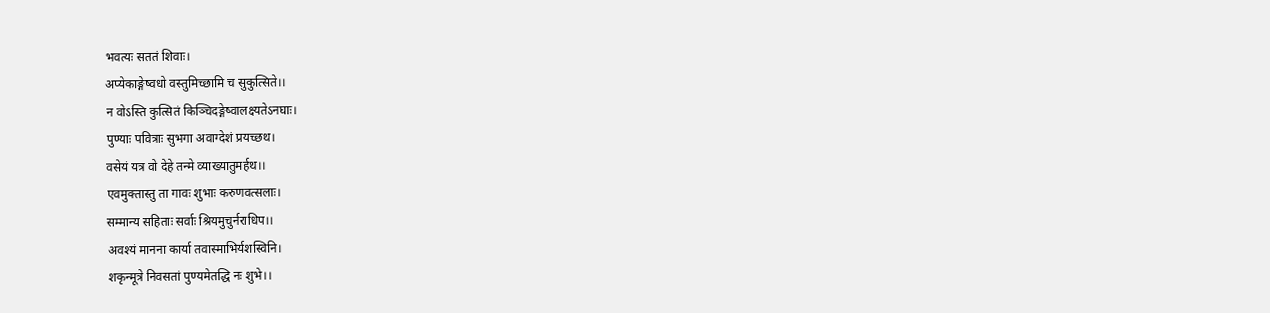भवत्यः सततं शिवाः।
अप्येकाङ्गेष्वधो वस्तुमिच्छामि च सुकुत्सिते।।
न वोऽस्ति कुत्सितं किञ्चिदङ्गेष्वालक्ष्यतेऽनघाः।
पुण्याः पवित्राः सुभगा अवाग्देशं प्रयच्छथ।
वसेयं यत्र वो देहे तन्मे व्याख्यातुमर्हथ।।
एवमुक्तास्तु ता गावः शुभाः करुणवत्सलाः।
सम्मान्य सहिताः सर्वाः श्रियमुचुर्नराधिप।।
अवश्यं मानना कार्या तवास्माभिर्यशस्विनि।
शकृन्मूत्रे निवसतां पुण्यमेतद्धि नः शुभे।।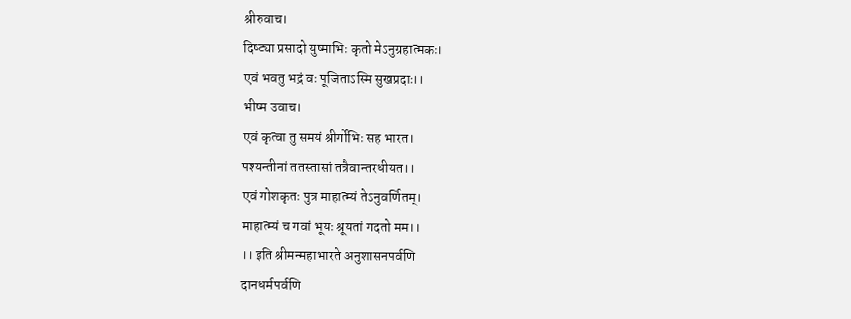श्रीरुवाच।
दिष्ट्या प्रसादो युष्माभिः कृतो मेऽनुग्रहात्मकः।
एवं भवतु भद्रं वः पूजिताऽस्मि सुखप्रदाः।।
भीष्म उवाच।
एवं कृत्वा तु समयं श्रीर्गोभिः सह भारत।
पश्यन्तीनां ततस्तासां तत्रैवान्तरधीयत।।
एवं गोशकृतः पुत्र माहात्म्यं तेऽनुवर्णितम्।
माहात्म्यं च गवां भूयः श्रूयतां गदतो मम।।
।। इति श्रीमन्महाभारते अनुशासनपर्वणि
दानधर्मपर्वणि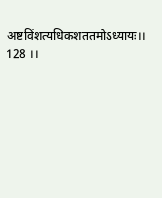अष्टविंशत्यधिकशततमोऽध्यायः।। 128 ।।